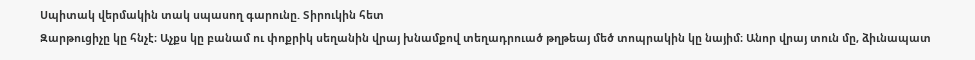Սպիտակ վերմակին տակ սպասող գարունը. Տիրուկին հետ
Զարթուցիչը կը հնչէ։ Աչքս կը բանամ ու փոքրիկ սեղանին վրայ խնամքով տեղադրուած թղթեայ մեծ տոպրակին կը նայիմ։ Անոր վրայ տուն մը, ձիւնապատ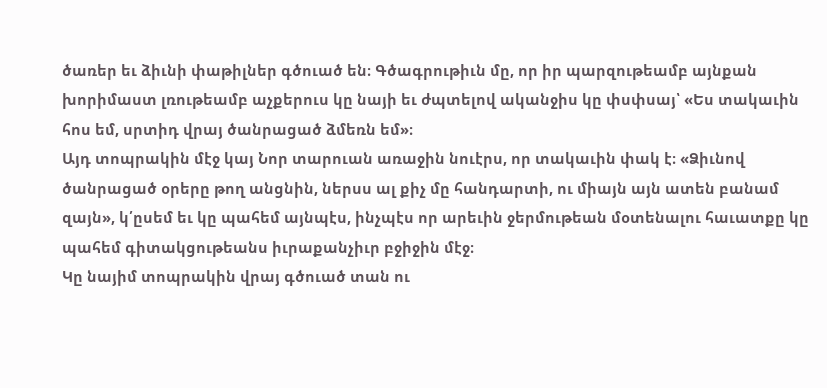ծառեր եւ ձիւնի փաթիլներ գծուած են։ Գծագրութիւն մը, որ իր պարզութեամբ այնքան խորիմաստ լռութեամբ աչքերուս կը նայի եւ ժպտելով ականջիս կը փսփսայ՝ «Ես տակաւին հոս եմ, սրտիդ վրայ ծանրացած ձմեռն եմ»։
Այդ տոպրակին մէջ կայ Նոր տարուան առաջին նուէրս, որ տակաւին փակ է։ «Ձիւնով ծանրացած օրերը թող անցնին, ներսս ալ քիչ մը հանդարտի, ու միայն այն ատեն բանամ զայն», կ՛ըսեմ եւ կը պահեմ այնպէս, ինչպէս որ արեւին ջերմութեան մօտենալու հաւատքը կը պահեմ գիտակցութեանս իւրաքանչիւր բջիջին մէջ։
Կը նայիմ տոպրակին վրայ գծուած տան ու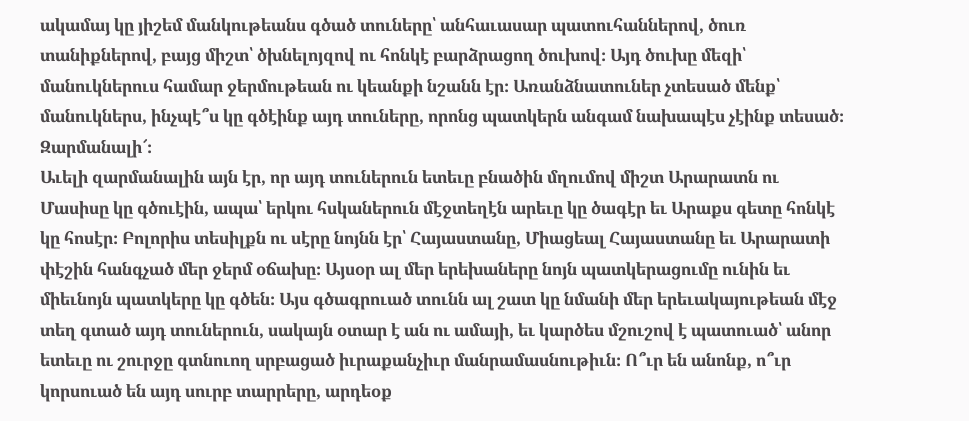ակամայ կը յիշեմ մանկութեանս գծած տուները՝ անհաւասար պատուհաններով, ծուռ տանիքներով, բայց միշտ՝ ծխնելոյզով ու հոնկէ բարձրացող ծուխով։ Այդ ծուխը մեզի՝ մանուկներուս համար ջերմութեան ու կեանքի նշանն էր։ Առանձնատուներ չտեսած մենք՝ մանուկներս, ինչպէ՞ս կը գծէինք այդ տուները, որոնց պատկերն անգամ նախապէս չէինք տեսած։ Զարմանալի՜։
Աւելի զարմանալին այն էր, որ այդ տուներուն ետեւը բնածին մղումով միշտ Արարատն ու Մասիսը կը գծուէին, ապա՝ երկու հսկաներուն մէջտեղէն արեւը կը ծագէր եւ Արաքս գետը հոնկէ կը հոսէր։ Բոլորիս տեսիլքն ու սէրը նոյնն էր՝ Հայաստանը, Միացեալ Հայաստանը եւ Արարատի փէշին հանգչած մեր ջերմ օճախը։ Այսօր ալ մեր երեխաները նոյն պատկերացումը ունին եւ միեւնոյն պատկերը կը գծեն։ Այս գծագրուած տունն ալ շատ կը նմանի մեր երեւակայութեան մէջ տեղ գտած այդ տուներուն, սակայն օտար է ան ու ամայի, եւ կարծես մշուշով է պատուած՝ անոր ետեւը ու շուրջը գտնուող սրբացած իւրաքանչիւր մանրամասնութիւն։ Ո՞ւր են անոնք, ո՞ւր կորսուած են այդ սուրբ տարրերը, արդեօք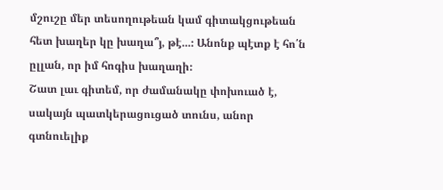մշուշը մեր տեսողութեան կամ գիտակցութեան հետ խաղեր կը խաղա՞յ, թէ...։ Անոնք պէտք է հո՛ն ըլլան, որ իմ հոգիս խաղաղի։
Շատ լաւ գիտեմ, որ ժամանակը փոխուած է, սակայն պատկերացուցած տունս, անոր գտնուելիք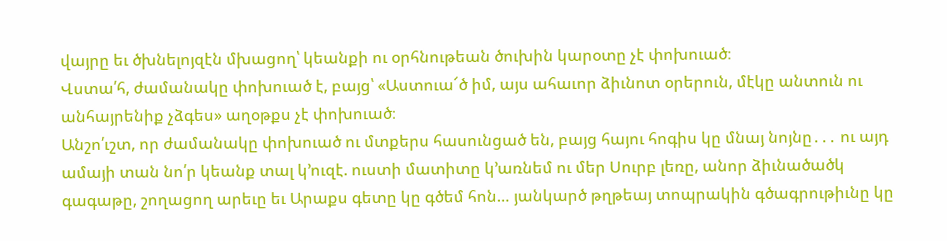վայրը եւ ծխնելոյզէն մխացող՝ կեանքի ու օրհնութեան ծուխին կարօտը չէ փոխուած։
Վստա՛հ, ժամանակը փոխուած է, բայց՝ «Աստուա՜ծ իմ, այս ահաւոր ձիւնոտ օրերուն, մէկը անտուն ու անհայրենիք չձգես» աղօթքս չէ փոխուած։
Անշո՛ւշտ, որ ժամանակը փոխուած ու մտքերս հասունցած են, բայց հայու հոգիս կը մնայ նոյնը․․․ ու այդ ամայի տան նո՛ր կեանք տալ կ’ուզէ. ուստի մատիտը կ’առնեմ ու մեր Սուրբ լեռը, անոր ձիւնածածկ գագաթը, շողացող արեւը եւ Արաքս գետը կը գծեմ հոն… յանկարծ թղթեայ տոպրակին գծագրութիւնը կը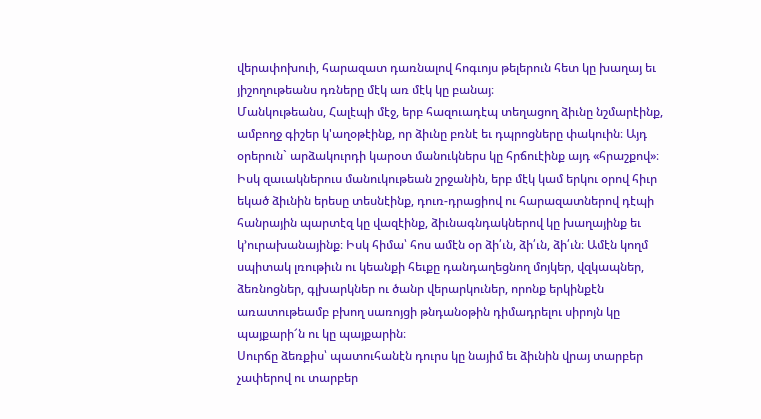վերափոխուի, հարազատ դառնալով հոգւոյս թելերուն հետ կը խաղայ եւ յիշողութեանս դռները մէկ առ մէկ կը բանայ։
Մանկութեանս, Հալէպի մէջ, երբ հազուադէպ տեղացող ձիւնը նշմարէինք, ամբողջ գիշեր կ'աղօթէինք, որ ձիւնը բռնէ եւ դպրոցները փակուին։ Այդ օրերուն` արձակուրդի կարօտ մանուկներս կը հրճուէինք այդ «հրաշքով»։ Իսկ զաւակներուս մանուկութեան շրջանին, երբ մէկ կամ երկու օրով հիւր եկած ձիւնին երեսը տեսնէինք, դուռ-դրացիով ու հարազատներով դէպի հանրային պարտէզ կը վազէինք, ձիւնագնդակներով կը խաղայինք եւ կ’ուրախանայինք։ Իսկ հիմա՝ հոս ամէն օր ձի՛ւն, ձի՛ւն, ձի՛ւն։ Ամէն կողմ սպիտակ լռութիւն ու կեանքի հեւքը դանդաղեցնող մոյկեր, վզկապներ, ձեռնոցներ, գլխարկներ ու ծանր վերարկուներ, որոնք երկինքէն առատութեամբ բխող սառոյցի թնդանօթին դիմադրելու սիրոյն կը պայքարի՜ն ու կը պայքարին։
Սուրճը ձեռքիս՝ պատուհանէն դուրս կը նայիմ եւ ձիւնին վրայ տարբեր չափերով ու տարբեր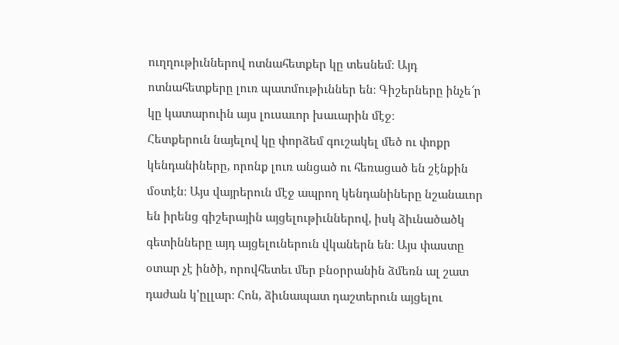ուղղութիւններով ոտնահետքեր կը տեսնեմ։ Այդ ոտնահետքերը լուռ պատմութիւններ են։ Գիշերները ինչե՜ր կը կատարուին այս լուսաւոր խաւարին մէջ։
Հետքերուն նայելով կը փորձեմ գուշակել մեծ ու փոքր կենդանիները, որոնք լուռ անցած ու հեռացած են շէնքին մօտէն։ Այս վայրերուն մէջ ապրող կենդանիները նշանաւոր են իրենց գիշերային այցելութիւններով, իսկ ձիւնածածկ գետինները այդ այցելուներուն վկաներն են։ Այս փաստը օտար չէ ինծի, որովհետեւ մեր բնօրրանին ձմեռն ալ շատ դաժան կ'ըլլար։ Հոն, ձիւնապատ դաշտերուն այցելու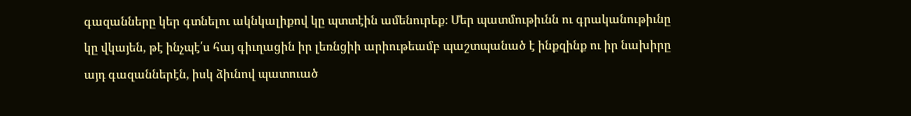գազանները կեր գտնելու ակնկալիքով կը պտտէին ամենուրեք։ Մեր պատմութիւնն ու գրականութիւնը կը վկայեն, թէ ինչպէ՛ս հայ գիւղացին իր լեռնցիի արիութեամբ պաշտպանած է ինքզինք ու իր նախիրը այդ գազաններէն, իսկ ձիւնով պատուած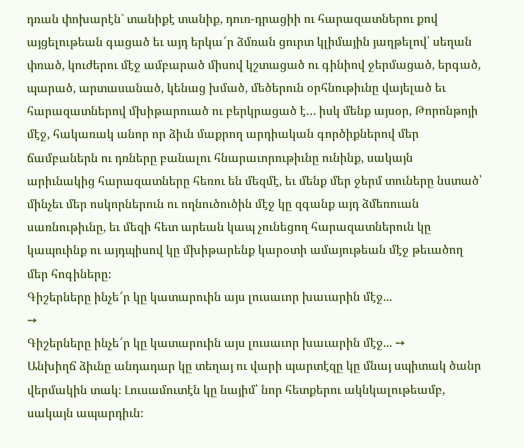դռան փոխարէն` տանիքէ տանիք, դուռ-դրացիի ու հարազատներու քով այցելութեան գացած եւ այդ երկա՜ր ձմռան ցուրտ կլիմային յաղթելով՝ սեղան փռած, կուժերու մէջ ամբարած միսով կշտացած ու գինիով ջերմացած, երգած, պարած, արտասանած, կենաց խմած, մեծերուն օրհնութիւնը վայելած եւ հարազատներով մխիթարուած ու բերկրացած է… իսկ մենք այսօր, Թորոնթոյի մէջ, հակառակ անոր որ ձիւն մաքրող արդիական գործիքներով մեր ճամբաներն ու դռները բանալու հնարաւորութիւնը ունինք, սակայն արիւնակից հարազատները հեռու են մեզմէ, եւ մենք մեր ջերմ տուները նստած՝ մինչեւ մեր ոսկորներուն ու ողնուծուծին մէջ կը զգանք այդ ձմեռուան սառնութիւնը, եւ մեզի հետ արեան կապ չունեցող հարազատներուն կը կապուինք ու այդպիսով կը մխիթարենք կարօտի ամայութեան մէջ թեւածող մեր հոգիները։
Գիշերները ինչե՜ր կը կատարուին այս լուսաւոր խաւարին մէջ...
➙
Գիշերները ինչե՜ր կը կատարուին այս լուսաւոր խաւարին մէջ... ➙
Անխիղճ ձիւնը անդադար կը տեղայ ու վարի պարտէզը կը մնայ սպիտակ ծանր վերմակին տակ։ Լուսամուտէն կը նայիմ՝ նոր հետքերու ակնկալութեամբ, սակայն ապարդիւն։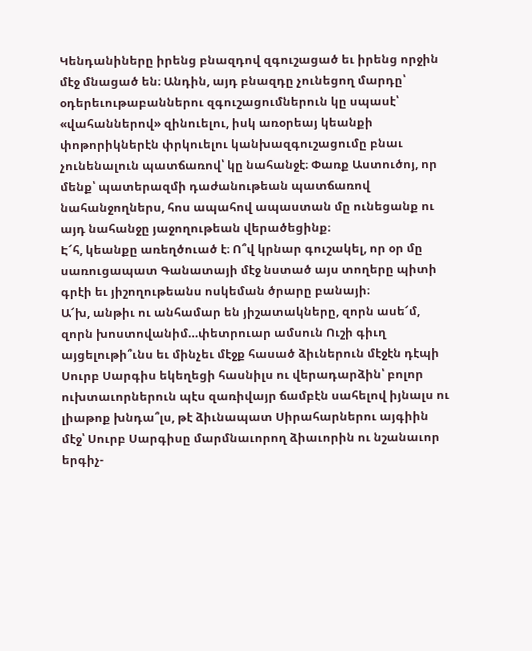Կենդանիները իրենց բնազդով զգուշացած եւ իրենց որջին մէջ մնացած են։ Անդին, այդ բնազդը չունեցող մարդը՝ օդերեւութաբաններու զգուշացումներուն կը սպասէ՝ «վահաններով» զինուելու, իսկ առօրեայ կեանքի փոթորիկներէն փրկուելու կանխազգուշացումը բնաւ չունենալուն պատճառով՝ կը նահանջէ։ Փառք Աստուծոյ, որ մենք՝ պատերազմի դաժանութեան պատճառով նահանջողներս, հոս ապահով ապաստան մը ունեցանք ու այդ նահանջը յաջողութեան վերածեցինք։
Է՜հ, կեանքը առեղծուած է։ Ո՞վ կրնար գուշակել, որ օր մը սառուցապատ Գանատայի մէջ նստած այս տողերը պիտի գրէի եւ յիշողութեանս ոսկեման ծրարը բանայի։
Ա՜խ, անթիւ ու անհամար են յիշատակները, զորն ասե՜մ, զորն խոստովանիմ…փետրուար ամսուն Ուշի գիւղ այցելութի՞ւնս եւ մինչեւ մէջք հասած ձիւներուն մէջէն դէպի Սուրբ Սարգիս եկեղեցի հասնիլս ու վերադարձին՝ բոլոր ուխտաւորներուն պէս զառիվայր ճամբէն սահելով իյնալս ու լիաթոք խնդա՞լս, թէ ձիւնապատ Սիրահարներու այգիին մէջ՝ Սուրբ Սարգիսը մարմնաւորող ձիաւորին ու նշանաւոր երգիչ-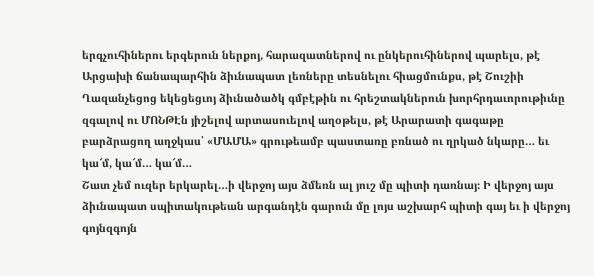երգչուհիներու երգերուն ներքոյ, հարազատներով ու ընկերուհիներով պարելս, թէ Արցախի ճանապարհին ձիւնապատ լեռները տեսնելու հիացմունքս, թէ Շուշիի Ղազանչեցոց եկեցեցւոյ ձիւնածածկ գմբէթին ու հրեշտակներուն խորհրդաւորութիւնը զգալով ու ՄՈՆԹԷն յիշելով արտասուելով աղօթելս, թէ Արարատի գագաթը բարձրացող աղջկաս՝ «ՄԱՄԱ» գրութեամբ պաստառը բռնած ու ղրկած նկարը… եւ կա՜մ, կա՜մ… կա՜մ…
Շատ չեմ ուզեր երկարել…ի վերջոյ այս ձմեռն ալ յուշ մը պիտի դառնայ։ Ի վերջոյ այս ձիւնապատ սպիտակութեան արգանդէն գարուն մը լոյս աշխարհ պիտի գայ եւ ի վերջոյ գոյնզգոյն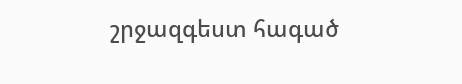շրջազգեստ հագած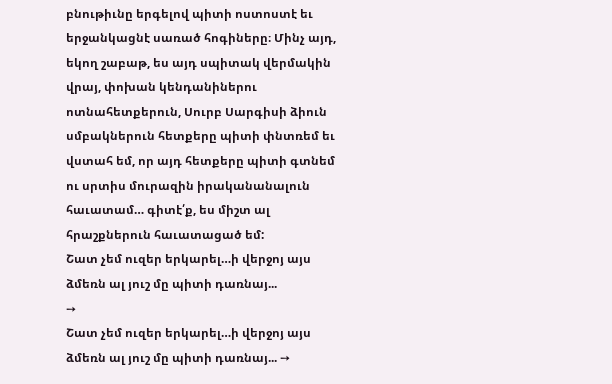բնութիւնը երգելով պիտի ոստոստէ եւ երջանկացնէ սառած հոգիները։ Մինչ այդ, եկող շաբաթ, ես այդ սպիտակ վերմակին վրայ, փոխան կենդանիներու ոտնահետքերուն, Սուրբ Սարգիսի ձիուն սմբակներուն հետքերը պիտի փնտռեմ եւ վստահ եմ, որ այդ հետքերը պիտի գտնեմ ու սրտիս մուրազին իրականանալուն հաւատամ… գիտէ՛ք, ես միշտ ալ հրաշքներուն հաւատացած եմ:
Շատ չեմ ուզեր երկարել…ի վերջոյ այս ձմեռն ալ յուշ մը պիտի դառնայ...
➙
Շատ չեմ ուզեր երկարել…ի վերջոյ այս ձմեռն ալ յուշ մը պիտի դառնայ... ➙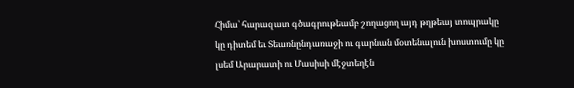Հիմա՝ հարազատ գծագրութեամբ շողացող այդ թղթեայ տոպրակը կը դիտեմ եւ Տեառնընդառաջի ու գարնան մօտենալուն խոստումը կը լսեմ Արարատի ու Մասիսի մէջտեղէն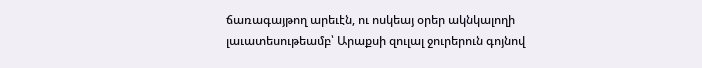ճառագայթող արեւէն, ու ոսկեայ օրեր ակնկալողի լաւատեսութեամբ՝ Արաքսի զուլալ ջուրերուն գոյնով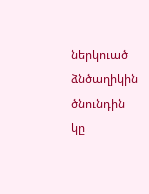ներկուած ձնծաղիկին ծնունդին կը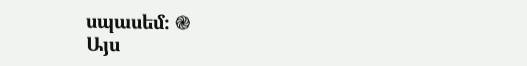սպասեմ։ ֎
Այս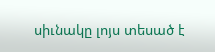սիւնակը լոյս տեսած է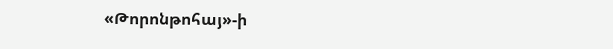«Թորոնթոհայ»-ի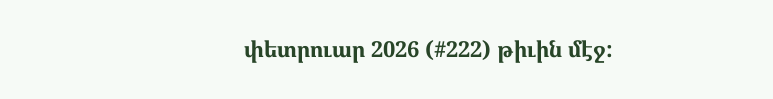փետրուար 2026 (#222) թիւին մէջ: